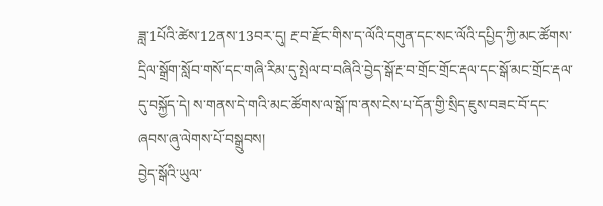ཟླ་1པོའི་ཚེས་12ནས་13བར་དུ། རྔ་བ་རྫོང་གིས་ད་ལོའི་དགུན་དང་སང་ལོའི་དཔྱིད་ཀྱི་མང་ཚོགས་དྲིལ་སྒྲོག་སློབ་གསོ་དང་གཞི་རིམ་དུ་སྤེལ་བ་བཞིའི་བྱེད་སྒོ་རྔ་བ་གྲོང་གྲོང་རྡལ་དང་སྒོ་མང་གྲོང་རྡལ་དུ་བསྐྱོད་དེ། ས་གནས་དེ་གའི་མང་ཚོགས་ལ་སྒོ་ཁ་ནས་ངེས་པ་དོན་གྱི་སྲིད་ཇུས་བཟང་བོ་དང་ཞབས་ཞུ་ལེགས་པོ་བསྒྲུབས།
བྱེད་སྒོའི་ཡུལ་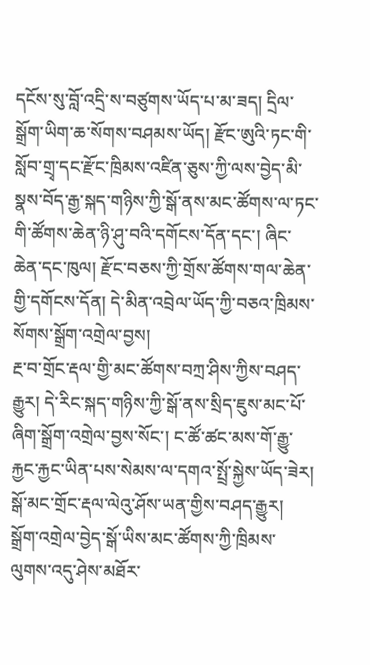དངོས་སུ་བློ་འདྲི་ས་བཙུགས་ཡོད་པ་མ་ཟད། དྲིལ་སྒྲོག་ཡིག་ཆ་སོགས་བཤམས་ཡོད། རྫོང་ཨུའི་ཏང་གི་སློབ་གྲྭ་དང་རྫོང་ཁྲིམས་འཛིན་ཅུས་ཀྱི་ལས་བྱེད་མི་སྣས་བོད་རྒྱ་སྐད་གཉིས་ཀྱི་སྒོ་ནས་མང་ཚོགས་ལ་ཏང་གི་ཚོགས་ཆེན་ཉི་ཤུ་བའི་དགོངས་དོན་དང་། ཞིང་ཆེན་དང་ཁུལ། རྫོང་བཅས་ཀྱི་གྲོས་ཚོགས་གལ་ཆེན་གྱི་དགོངས་དོན། དེ་མིན་འབྲེལ་ཡོད་ཀྱི་བཅའ་ཁྲིམས་སོགས་སྒྲོག་འགྲེལ་བྱས།
རྔ་བ་གྲོང་རྡལ་གྱི་མང་ཚོགས་བཀྲ་ཤིས་ཀྱིས་བཤད་རྒྱུར། དེ་རིང་སྐད་གཉིས་ཀྱི་སྒོ་ནས་སྲིད་ཇུས་མང་པོ་ཞིག་སྒྲོག་འགྲེལ་བྱས་སོང་། ང་ཚོ་ཚང་མས་གོ་རྒྱུ་རྐྱང་རྐྱང་ཡིན་པས་སེམས་ལ་དགའ་སྤྲོ་སྐྱེས་ཡོད་ཟེར། སྒོ་མང་གྲོང་རྡལ་ལེའུ་ཤོས་ཡན་གྱིས་བཤད་རྒྱུར། སྒྲོག་འགྲེལ་བྱེད་སྒོ་ཡིས་མང་ཚོགས་ཀྱི་ཁྲིམས་ལུགས་འདུ་ཤེས་མཐོར་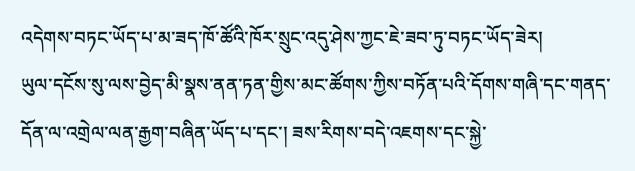འདེགས་བཏང་ཡོད་པ་མ་ཟད་ཁོ་ཚོའི་ཁོར་སྲུང་འདུ་ཤེས་ཀྱང་ཇེ་ཟབ་ཏུ་བཏང་ཡོད་ཟེར།
ཡུལ་དངོས་སུ་ལས་བྱེད་མི་སྣས་ནན་ཏན་གྱིས་མང་ཚོགས་ཀྱིས་བཏོན་པའི་དོགས་གཞི་དང་གནད་དོན་ལ་འགྲེལ་ལན་རྒྱག་བཞིན་ཡོད་པ་དང་། ཟས་རིགས་བདེ་འཇགས་དང་སྐྱེ་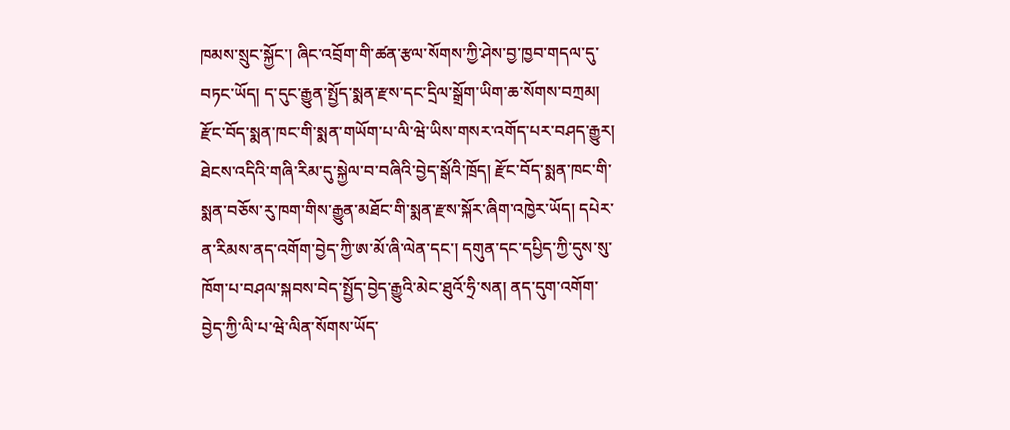ཁམས་སྲུང་སྐྱོང་། ཞིང་འབྲོག་གི་ཚན་རྩལ་སོགས་ཀྱི་ཤེས་བྱ་ཁྱབ་གདལ་དུ་བཏང་ཡོད། ད་དུང་རྒྱུན་སྤྱོད་སྨན་རྫས་དང་དྲིལ་སྒྲོག་ཡིག་ཆ་སོགས་བཀྲམ།
རྫོང་བོད་སྨན་ཁང་གི་སྨན་གཡོག་པ་ལི་ཝེ་ཡིས་གསར་འགོད་པར་བཤད་རྒྱུར། ཐེངས་འདིའི་གཞི་རིམ་དུ་སྐྱེལ་བ་བཞིའི་བྱེད་སྒོའི་ཁྲོད། རྫོང་བོད་སྨན་ཁང་གི་སྨན་བཅོས་རུ་ཁག་གིས་རྒྱུན་མཐོང་གི་སྨན་རྫས་སྐོར་ཞིག་འཁྱེར་ཡོད། དཔེར་ན་རིམས་ནད་འགོག་བྱེད་ཀྱི་ཨ་མོ་ཞི་ལེན་དང་། དགུན་དང་དཔྱིད་ཀྱི་དུས་སུ་ཁོག་པ་བཤལ་སྐབས་བེད་སྤྱོད་བྱེད་རྒྱུའི་མེང་ཐུའོ་ཧྲི་སན། ནད་དུག་འགོག་བྱེད་ཀྱི་ལི་པ་ཝེ་ལིན་སོགས་ཡོད་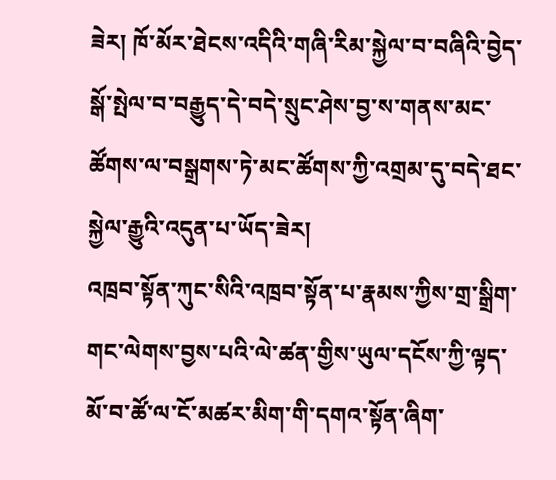ཟེར། ཁོ་མོར་ཐེངས་འདིའི་གཞི་རིམ་སྐྱེལ་བ་བཞིའི་བྱེད་སྒོ་སྤེལ་བ་བརྒྱུད་དེ་བདེ་སྲུང་ཤེས་བྱ་ས་གནས་མང་ཚོགས་ལ་བསྒྲགས་ཏེ་མང་ཚོགས་ཀྱི་འགྲམ་དུ་བདེ་ཐང་སྐྱེལ་རྒྱུའི་འདུན་པ་ཡོད་ཟེར།
འཁྲབ་སྟོན་ཀུང་སིའི་འཁྲབ་སྟོན་པ་རྣམས་ཀྱིས་གྲ་སྒྲིག་གང་ལེགས་བྱས་པའི་ལེ་ཚན་གྱིས་ཡུལ་དངོས་ཀྱི་ལྟད་མོ་བ་ཚོ་ལ་ངོ་མཚར་མིག་གི་དགའ་སྟོན་ཞིག་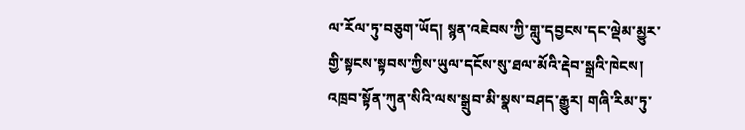ལ་རོལ་ཏུ་བཅུག་ཡོད། སྙན་འཇེབས་ཀྱི་གླུ་དབྱངས་དང་ལྡེམ་མྱུར་གྱི་སྟངས་སྟབས་ཀྱིས་ཡུལ་དངོས་སུ་ཐལ་མོའི་རྡེབ་སྒྲའི་ཁེངས། འཁྲབ་སྟོན་ཀུན་སིའི་ལས་སྒྲུབ་མི་སྣས་བཤད་རྒྱུར། གཞི་རིམ་ཏུ་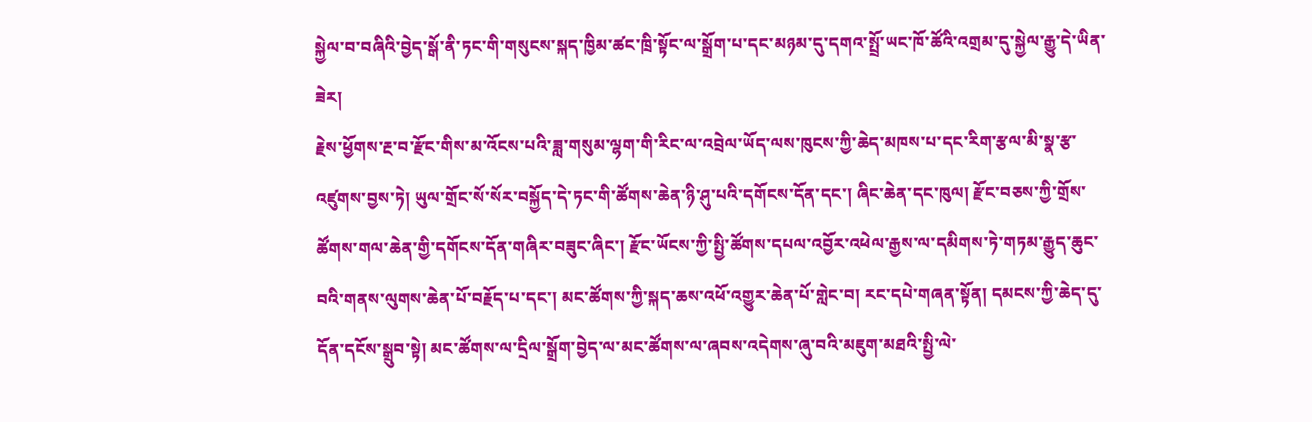སྐྱེལ་བ་བཞིའི་བྱེད་སྒོ་ནི་ཏང་གི་གསུངས་སྐད་ཁྱིམ་ཚང་ཁྲི་སྟོང་ལ་སྒྲོག་པ་དང་མཉམ་དུ་དགའ་སྤྲོ་ཡང་ཁོ་ཚོའི་འགྲམ་དུ་སྐྱེལ་རྒྱུ་དེ་ཡིན་ཟེར།
རྗེས་ཕྱོགས་རྔ་བ་རྫོང་གིས་མ་འོངས་པའི་ཟླ་གསུམ་ལྷག་གི་རིང་ལ་འབྲེལ་ཡོད་ལས་ཁུངས་ཀྱི་ཆེད་མཁས་པ་དང་རིག་རྩལ་མི་སྣ་རྩ་འཛུགས་བྱས་ཏེ། ཡུལ་གྲོང་སོ་སོར་བསྐྱོད་དེ་ཏང་གི་ཚོགས་ཆེན་ཉི་ཤུ་པའི་དགོངས་དོན་དང་། ཞིང་ཆེན་དང་ཁུལ། རྫོང་བཅས་ཀྱི་གྲོས་ཚོགས་གལ་ཆེན་གྱི་དགོངས་དོན་གཞིར་བཟུང་ཞིང་། རྫོང་ཡོངས་ཀྱི་སྤྱི་ཚོགས་དཔལ་འབྱོར་འཕེལ་རྒྱས་ལ་དམིགས་ཏེ་གཏམ་རྒྱུད་ཆུང་བའི་གནས་ལུགས་ཆེན་པོ་བརྗོད་པ་དང་། མང་ཚོགས་ཀྱི་སྐད་ཆས་འཕོ་འགྱུར་ཆེན་པོ་གླེང་བ། རང་དཔེ་གཞན་སྟོན། དམངས་ཀྱི་ཆེད་དུ་དོན་དངོས་སྒྲུབ་སྟེ། མང་ཚོགས་ལ་དྲིལ་སྒྲོག་བྱེད་ལ་མང་ཚོགས་ལ་ཞབས་འདེགས་ཞུ་བའི་མཇུག་མཐའི་སྤྱི་ལེ་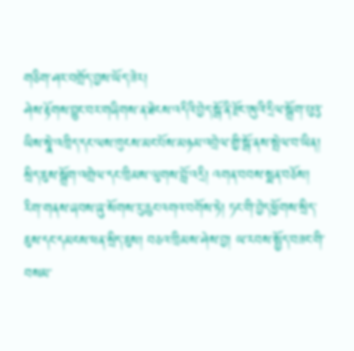གཅིག་ཤར་བགྲོད་བྱས་ཡོད་ཟེར།
ཤེས་རྟོགས་བྱུང་བར་གཞིགས་ན་ཐེངས་འདིའི་བྱེད་སྒོ་ནི་རྫོང་ཨུའི་དྲིལ་སྒྲོག་པུའུ་ཡིས་སྣེ་འཁྲིད་དང་ལས་ཁུངས་མང་པོས་མཉམ་འབྲེལ་གྱི་སྒོ་ནས་སྤེལ་བ་ཡིན། སྲིད་ཇུས་སྒྲོག་འགྲེལ་དང་ཁྲིམས་ལུགས་བློ་འདྲི། འགན་བབས་སྨན་བཅོས། རིག་གནས་ཞབས་ཞུ་སོགས་རུ་ཆུང་འགའ་བགོས་ཏེ། ཏང་གི་བྱེད་ཕྱོགས་སྲིད་ཇུས་དང་དམངས་ཕན་སྲིད་ཇུས། བཅའ་ཁྲིམས་ཤེས་བྱ། ཡ་རབས་སྤྱོད་བཟང་གི་བསམ་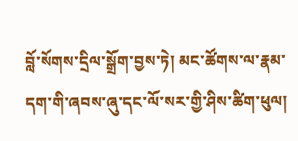བློ་སོགས་དྲིལ་སྒྲོག་བྱས་ཏེ། མང་ཚོགས་ལ་རྣམ་དག་གི་ཞབས་ཞུ་དང་ལོ་སར་གྱི་ཤིས་ཚིག་ཕུལ།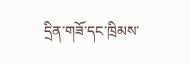དྲིན་གཟོ་དང་ཁྲིམས་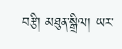བརྩི། མཐུན་སྒྲིལ། ཡར་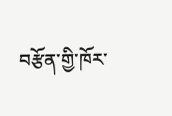བརྩོན་གྱི་ཁོར་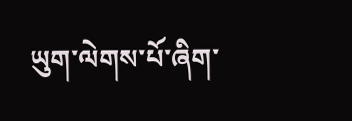ཡུག་ལེགས་པོ་ཞིག་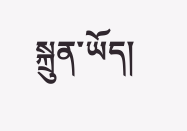སྐྲུན་ཡོད།